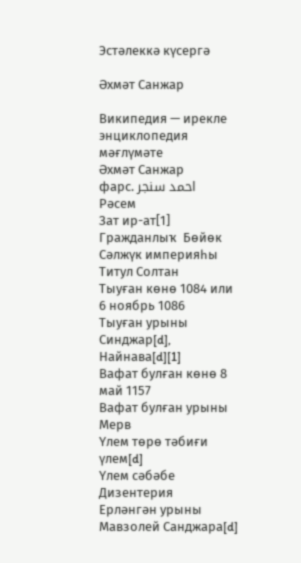Эстәлеккә күсергә

Әхмәт Санжар

Википедия — ирекле энциклопедия мәғлүмәте
Әхмәт Санжар
фарс. احمد سنجر
Рәсем
Зат ир-ат[1]
Гражданлыҡ  Бөйөк Сәлжүк империяһы
Титул Солтан
Тыуған көнө 1084 или 6 ноябрь 1086
Тыуған урыны Синджар[d], Найнава[d][1]
Вафат булған көнө 8 май 1157
Вафат булған урыны Мерв
Үлем төрө тәбиғи үлем[d]
Үлем сәбәбе Дизентерия
Ерләнгән урыны Мавзолей Санджара[d]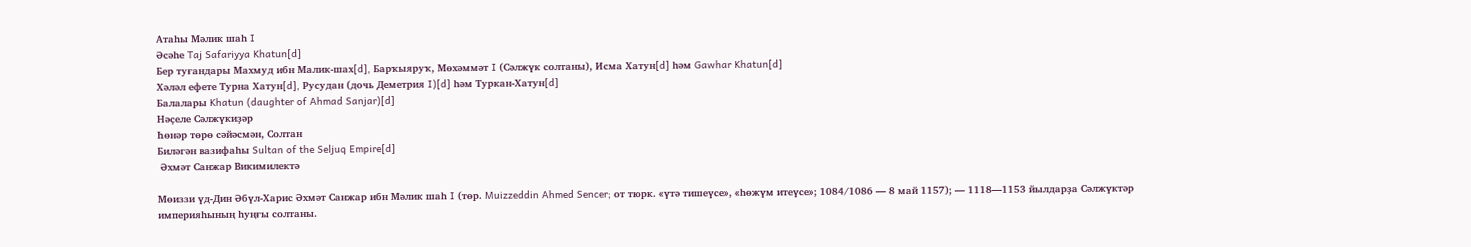Атаһы Мәлик шаһ I
Әсәһе Taj Safariyya Khatun[d]
Бер туғандары Махмуд ибн Малик-шах[d], Барҡыяруҡ, Мөхәммәт I (Сәлжүк солтаны), Исма Хатун[d] һәм Gawhar Khatun[d]
Хәләл ефете Турна Хатун[d], Русудан (дочь Деметрия I)[d] һәм Туркан-Хатун[d]
Балалары Khatun (daughter of Ahmad Sanjar)[d]
Нәҫеле Сәлжүкиҙәр
Һөнәр төрө сәйәсмән, Солтан
Биләгән вазифаһы Sultan of the Seljuq Empire[d]
 Әхмәт Санжар Викимилектә

Мөиззи үд-Дин Әбүл-Харис Әхмәт Санжар ибн Мәлик шаһ I (төр. Muizzeddin Ahmed Sencer; от тюрк. «үтә тишеүсе», «һөжүм итеүсе»; 1084/1086 — 8 май 1157); — 1118—1153 йылдарҙа Сәлжүктәр империяһының һуңғы солтаны.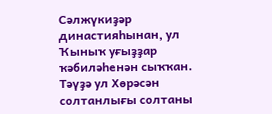Сәлжүкиҙәр династияһынан, ул Ҡыныҡ уғыҙҙар ҡәбиләһенән сыҡҡан. Тәүҙә ул Хөрәсән солтанлығы солтаны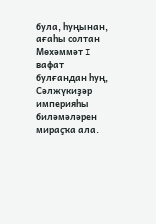була, һуңынан, ағаһы солтан Мөхәммәт I вафат булғандан һуң, Сәлжүкиҙәр империяһы биләмәләрен мираҫҡа ала.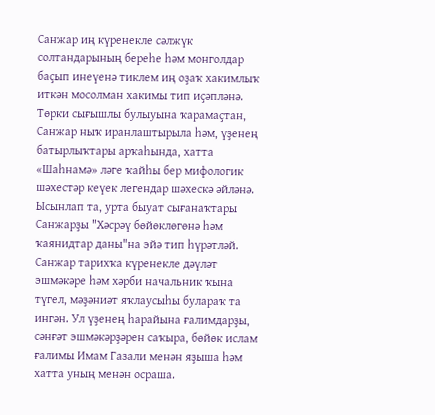Санжар иң күренекле сәлжүк солтандарының береһе һәм монголдар баҫып инеүенә тиклем иң оҙаҡ хакимлыҡ иткән мосолман хакимы тип иҫәпләнә. Төрки сығышлы булыуына ҡарамаҫтан, Санжар ныҡ иранлаштырыла һәм, үҙенең батырлыҡтары арҡаһында, хатта «Шаһнамә» ләге ҡайһы бер мифологик шәхестәр кеүек легендар шәхескә әйләнә. Ысынлап та, урта быуат сығанаҡтары Санжарҙы "Хәсрәү бөйөклөгөнә һәм ҡаянидтар даны"на эйә тип һүрәтләй. Санжар тарихҡа күренекле дәүләт эшмәкәре һәм хәрби начальник ҡына түгел, мәҙәниәт яҡлаусыһы булараҡ та ингән. Ул үҙенең һарайына ғалимдарҙы, сәнғәт эшмәкәрҙәрен саҡыра, бөйөк ислам ғалимы Имам Газали менән яҙыша һәм хатта уның менән осраша.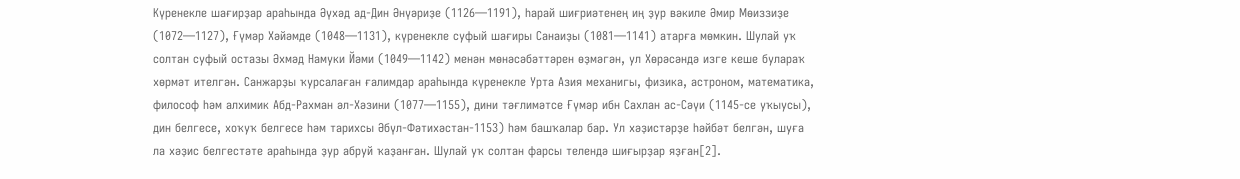Күренекле шағирҙар араһында Әүхәд ад-Дин Әнүәриҙе (1126—1191), һарай шиғриәтенең иң ҙур вәкиле Әмир Мөиззиҙе (1072—1127), Ғүмәр Хәйәмде (1048—1131), күренекле суфый шағиры Санаиҙы (1081—1141) атарға мөмкин. Шулай уҡ солтан суфый остазы Әхмәд Намуки Йәми (1049—1142) менән мөнәсәбәттәрен өҙмәгән, ул Хөрәсәндә изге кеше булараҡ хөрмәт ителгән. Санжарҙы ҡурсалаған ғалимдар араһында күренекле Урта Азия механигы, физика, астроном, математика, философ һәм алхимик Абд-Рахман әл-Хәзини (1077—1155), дини тәғлимәтсе Ғүмәр ибн Сахлан ас-Сәүи (1145-се уҡыусы), дин белгесе, хоҡуҡ белгесе һәм тарихсы Әбүл-Фәтихәстан-1153) һәм башҡалар бар. Ул хәҙистәрҙе һәйбәт белгән, шуға ла хәҙис белгестәте араһында ҙур абруй ҡаҙанған. Шулай уҡ солтан фарсы телендә шиғырҙар яҙған[2].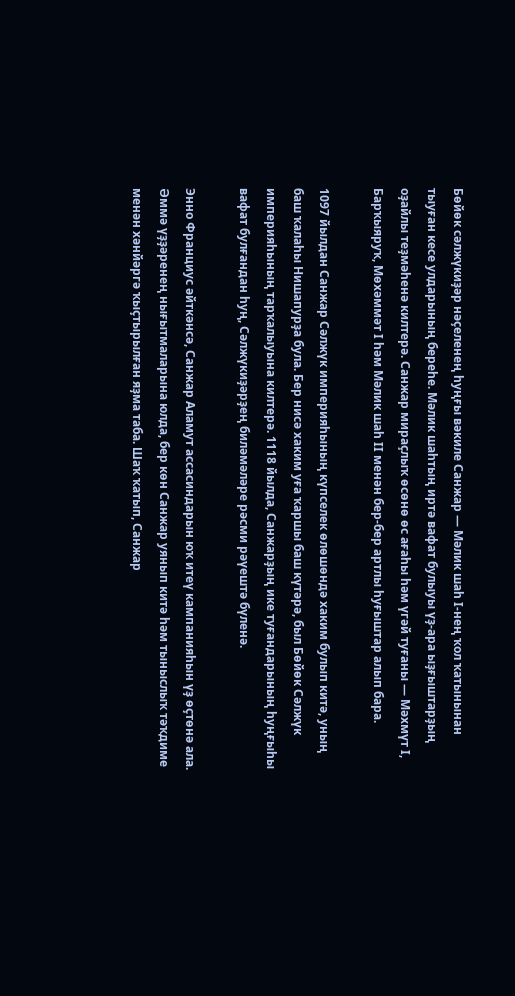Бөйөк сәлжүкиҙәр нәҫеленең һуңғы вәкиле Санжар — Мәлик шаһ I-нең ҡол ҡатынынан тыуған кесе улдарының береһе. Мәлик шаһтың иртә вафат булыуы үҙ-ара ыҙғыштарҙың оҙайлы теҙмәһенә килтерә. Санжар мираҫлыҡ өсөнө өс ағаһы һәм үгәй туғаны — Мәхмүт I, Барҡыяруҡ, Мөхәммәт I һәм Мәлик шаһ II менән бер-бер артлы һуғыштар алып бара.

1097 йылдан Санжар Сәлжүк империяһының күпселек өлөшөндә хаким булып китә, уның баш ҡалаһы Нишапурҙа була. Бер нисә хаким уға ҡаршы баш күтәрә, был Бөйөк Сәлжүк империяһының тарҡалыуына килтерә. 1118 йылда, Санжарҙың ике туғандарының һуңғыһы вафат булғандан һуң, Сәлжүкиҙәрҙең биләмәләре рәсми рәүештә бүленә.

Энно Франциус әйткәнсә, Санжар Аламут ассасиндарын юҡ итеү кампанияһын үҙ өҫтөнә ала. Әммә үҙҙәренең нығытмаларына юлда, бер көн Санжар уянып китә һәм тыныслыҡ тәҡдиме менән хәнйәргә ҡыҫтырылған яҙма таба. Шаҡ ҡатып, Санжар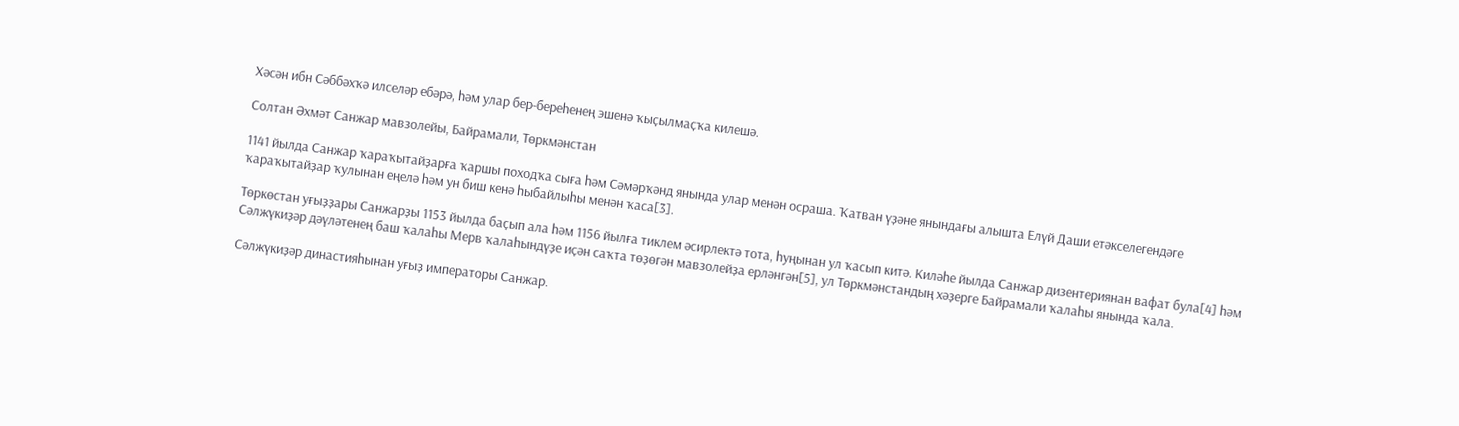Хәсән ибн Сәббәхҡә илселәр ебәрә, һәм улар бер-береһенең эшенә ҡыҫылмаҫҡа килешә.

Солтан Әхмәт Санжар мавзолейы, Байрамали, Төркмәнстан

1141 йылда Санжар ҡараҡытайҙарға ҡаршы походҡа сыға һәм Сәмәрҡәнд янында улар менән осраша. Ҡатван үҙәне янындағы алышта Елүй Даши етәкселегендәге ҡараҡытайҙар ҡулынан еңелә һәм ун биш кенә һыбайлыһы менән ҡаса[3].

Төркөстан уғыҙҙары Санжарҙы 1153 йылда баҫып ала һәм 1156 йылға тиклем әсирлектә тота, һуңынан ул ҡасып китә. Киләһе йылда Санжар дизентериянан вафат була[4] һәм Сәлжүкиҙәр дәүләтенең баш ҡалаһы Мерв ҡалаһындүҙе иҫән саҡта төҙөгән мавзолейҙа ерләнгән[5], ул Төркмәнстандың хәҙерге Байрамали ҡалаһы янында ҡала.

Сәлжүкиҙәр династияһынан уғыҙ императоры Санжар.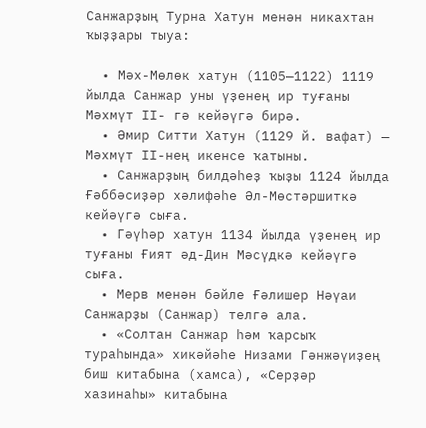Санжарҙың Турна Хатун менән никахтан ҡыҙҙары тыуа:

  • Мәх-Мөлөк хатун (1105—1122) 1119 йылда Санжар уны үҙенең ир туғаны Мәхмүт II- гә кейәүгә бирә.
  • Әмир Ситти Хатун (1129 й. вафат) — Мәхмүт II-нең икенсе ҡатыны.
  • Санжарҙың билдәһеҙ ҡыҙы 1124 йылда Ғәббәсиҙәр хәлифәһе Әл-Мөстәршиткә кейәүгә сыға.
  • Гәүһәр хатун 1134 йылда үҙенең ир туғаны Ғият әд-Дин Мәсүдкә кейәүгә сыға.
  • Мерв менән бәйле Ғәлишер Нәүаи Санжарҙы (Санжар) телгә ала.
  • «Солтан Санжар һәм ҡарсыҡ тураһында» хикәйәһе Низами Гәнжәүиҙең биш китабына (хамса), «Серҙәр хазинаһы» китабына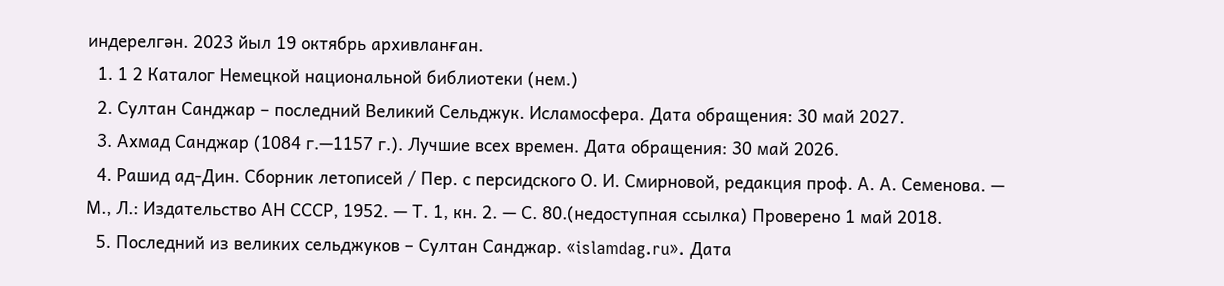индерелгән. 2023 йыл 19 октябрь архивланған.
  1. 1 2 Каталог Немецкой национальной библиотеки (нем.)
  2. Султан Санджар – последний Великий Сельджук. Исламосфера. Дата обращения: 30 май 2027.
  3. Ахмад Санджар (1084 г.—1157 г.). Лучшие всех времен. Дата обращения: 30 май 2026.
  4. Рашид ад-Дин. Сборник летописей / Пер. с персидского О. И. Смирновой, редакция проф. А. А. Семенова. — М., Л.: Издательство АН СССР, 1952. — Т. 1, кн. 2. — С. 80.(недоступная ссылка) Проверено 1 май 2018.
  5. Последний из великих сельджуков – Султан Санджар. «islamdag.ru». Дата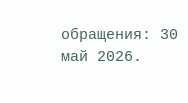обращения: 30 май 2026.